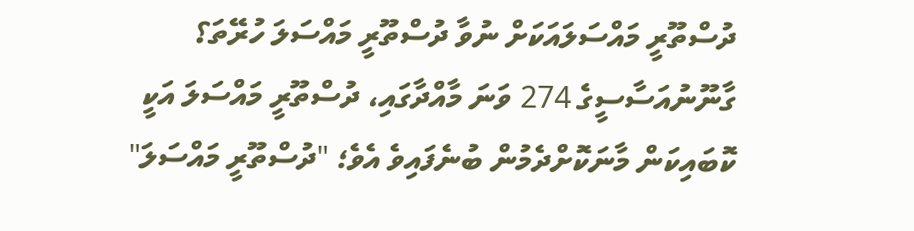ދުސްތޫރީ މައްސަލައަކަށް ނުވާ ދުސްތޫރީ މައްސަލަ ހުރޭތަ؟
ގާނޫނުއަސާސީގެ 274 ވަނަ މާއްދާގައި، ދުސްތޫރީ މައްސަލަ އަކީ ކޮބައިކަން މާނަކޮށްދެމުން ބުނެފައިވެ އެވެ؛ "ދުސްތޫރީ މައްސަލަ"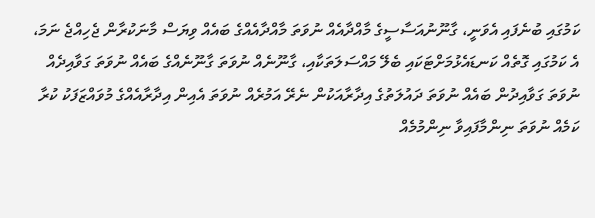ކަމުގައި ބުނެފައި އެވަނީ، ގާނޫނުއަސާސީގެ މާއްދާއެއް ނުވަތަ މާއްދާއެއްގެ ބައެއް ވިޔަސް މާނަކުރާން ޖެހިއްޖެ ނަމަ، އެ ކަމުގައި ގޮތެއް ކަނޑައެޅުމަށްޓަކައި ބެލޭ މައްސަލަތަކާއި، ގާނޫނެއް ނުވަތަ ގާނޫނެއްގެ ބައެއް ނުވަތަ ގަވާއިދެއް ނުވަތަ ގަވާއިދުން ބައެއް ނުވަތަ ދައުލަތުގެ އިދާރާއަކުން ނެރޭ އަމުރެއް ނުވަތަ އެއިން އިދާރާއެއްގެ މުވައްޒަފަކު ކުރާ ކަމެއް ނުވަތަ ނިންމާފައިވާ ނިންމުމެއް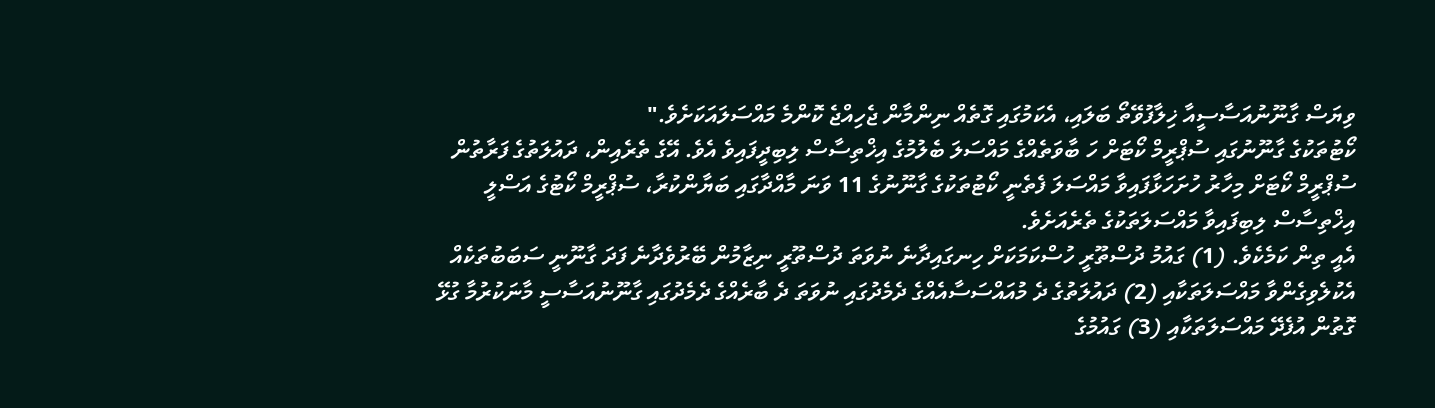ވިޔަސް ގާނޫނުއަސާސީއާ ޚިލާފުވޭތޯ ބަލައި، އެކަމުގައި ގޮތެއް ނިންމާން ޖެހިއްޖެ ކޮންމެ މައްސަލައަކަށެވެ."
ކޯޓުތަކުގެ ގާނޫނުގައި ސުޕްރީމް ކޯޓަށް ހަ ބާވަތެއްގެ މައްސަލަ ބެލުމުގެ އިޚްތިސާސް ލިބިދީފައިވެ އެވެ. އޭގެ ތެރެއިން، ދައުލަތުގެ ފަރާތުން ސުޕްރީމް ކޯޓަށް މިހާރު ހުށަހަޅާފައިވާ މައްސަލަ ފެތެނީ ކޯޓުތަކުގެ ގާނޫނުގެ 11 ވަނަ މާއްދާގައި ބަޔާންކުރާ، ސުޕްރީމް ކޯޓުގެ އަސްލީ އިޚްތިސާސް ލިބިފައިވާ މައްސަލަތަކުގެ ތެރެއަށެވެ.
އެއީ ތިން ކަމެކެވެ. (1) ގައުމު ދުސްތޫރީ ހުސްކަމަކަށް ހިނގައިދާނެ ނުވަތަ ދުސްތޫރީ ނިޒާމުން ބޭރުވެދާނެ ފަދަ ގާނޫނީ ސަބަބުތަކެއް އެކުލެވިގެންވާ މައްސަލަތަކާއި (2) ދައުލަތުގެ ދެ މުއައްސަސާއެއްގެ ދެމެދުގައި ނުވަތަ ދެ ބާރެއްގެ ދެމެދުގައި ގާނޫނުއަސާސީ މާނަކުރުމާ ގުޅޭ ގޮތުން އުފެދޭ މައްސަލަތަކާއި (3) ގައުމުގެ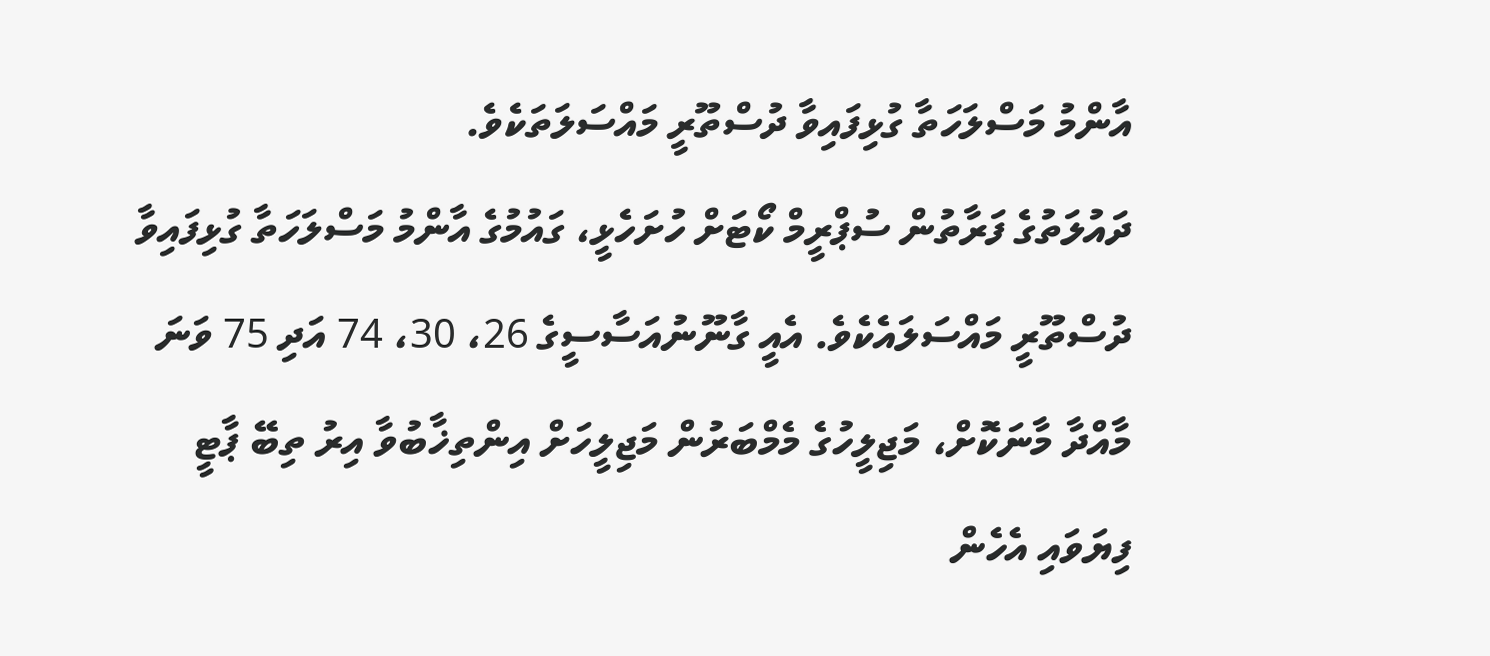އާންމު މަސްލަހަތާ ގުޅިފައިވާ ދުސްތޫރީ މައްސަލަތަކެވެ.
ދައުލަތުގެ ފަރާތުން ސުޕްރީމް ކޯޓަށް ހުށަހެޅީ، ގައުމުގެ އާންމު މަސްލަހަތާ ގުޅިފައިވާ ދުސްތޫރީ މައްސަލައެކެވެ. އެއީ ގާނޫނުއަސާސީގެ 26، 30، 74 އަދި 75 ވަނަ މާއްދާ މާނަކޮށް، މަޖިލީހުގެ މެމްބަރުން މަޖިލީހަށް އިންތިޚާބުވާ އިރު ތިބޭ ޕާޓީ ފިޔަވައި އެހެން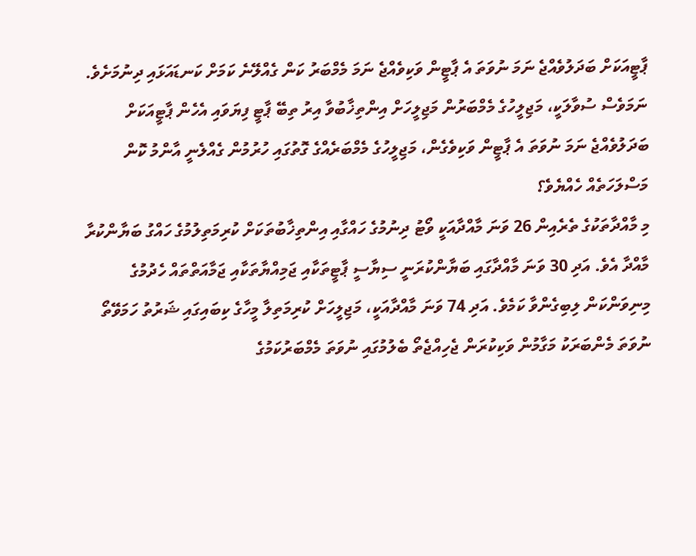ޕާޓީއަކަށް ބަދަލުވެއްޖެ ނަމަ ނުވަތަ އެ ޕާޓީން ވަކިވެއްޖެ ނަމަ މެމްބަރު ކަން ގެއްލޭނެ ކަމަށް ކަނޑައަޅައި ދިނުމަށެވެ.
ނަމަވެސް ސުވާލަކީ، މަޖިލީހުގެ މެމްބަރުން މަޖިލީހަށް އިންތިޚާބުވާ އިރު ތިބޭ ޕާޓީ ފިޔަވައި އެހެން ޕާޓީއަކަށް ބަދަލުވެއްޖެ ނަމަ ނުވަތަ އެ ޕާޓީން ވަކިވެގެން، މަޖިލީހުގެ މެމްބަރެއްގެ ގޮތުގައި ހުރުމުން ގެއްލެނީ އާންމު ކޮން މަސްލަހަތެއް ހެއްޔެވެ؟
މި މާއްދާތަކުގެ ތެރެއިން 26 ވަނަ މާއްދާއަކީ ވޯޓު ދިނުމުގެ ހައްގާއި އިންތިޚާބުތަކަށް ކުރިމަތިލުމުގެ ހައްގު ބަޔާންކުރާ މާއްދާ އެވެ. އަދި 30 ވަނަ މާއްދާގައި ބަޔާންކުރަނީ ސިޔާސީ ޕާޓީތަކާއި ޖަމިއްޔާތަކާއި ޖަމާއަތްތައް ހެދުމުގެ މިނިވަންކަން ލިބިގެންވާ ކަމެވެ. އަދި 74 ވަނަ މާއްދާއަކީ، މަޖިލީހަށް ކުރިމަތިލާ މީހާގެ ކިބައިގައި ޝަރުތު ހަމަވޭތޯ ނުވަތަ މެންބަރަކު މަގާމުން ވަކިކުރަން ޖެހިއްޖެތޯ ބެލުމުގައި ނުވަތަ މެމްބަރުކަމުގެ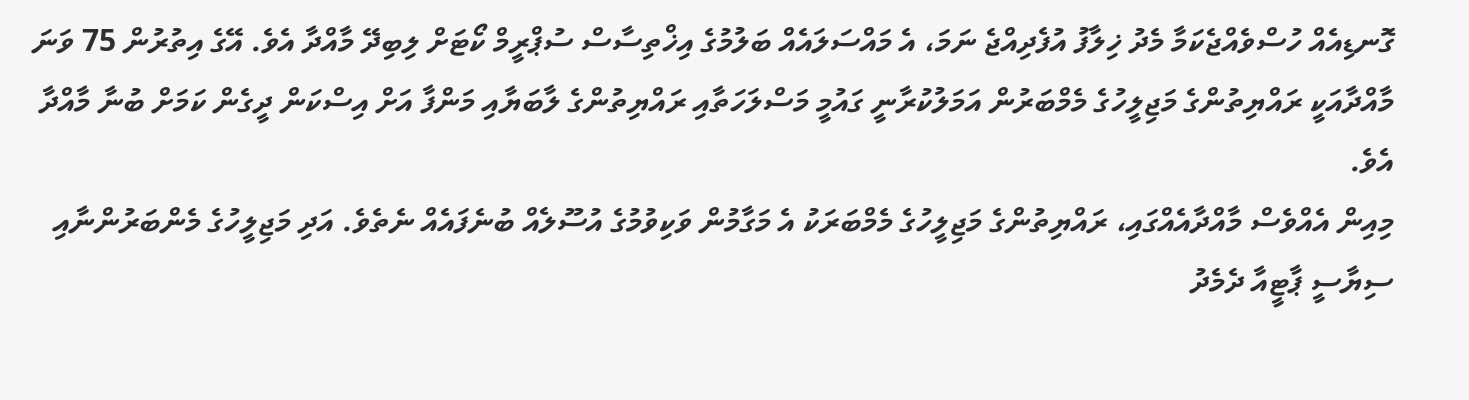ގޮނޑިއެއް ހުސްވެއްޖެކަމާ މެދު ޚިލާފު އުފެދިއްޖެ ނަމަ، އެ މައްސަލައެއް ބަލުމުގެ އިޚްތިސާސް ސުޕްރީމް ކޯޓަށް ލިބިދޭ މާއްދާ އެވެ. އޭގެ އިތުރުން 75 ވަނަ މާއްދާއަކީ ރައްޔިތުންގެ މަޖިލީހުގެ މެމްބަރުން އަމަލުކުރާނީ ގައުމީ މަސްލަހަތާއި ރައްޔިތުންގެ ލާބަޔާއި މަންފާ އަށް އިސްކަން ދީގެން ކަމަށް ބުނާ މާއްދާ އެވެ.
މިއިން އެއްވެސް މާއްދާއެއްގައި، ރައްޔިތުންގެ މަޖިލީހުގެ މެމްބަރަކު އެ މަގާމުން ވަކިވުމުގެ އުސޫލެއް ބުނެފައެއް ނެތެވެ. އަދި މަޖިލީހުގެ މެންބަރުންނާއި ސިޔާސީ ޕާޓީއާ ދެމެދު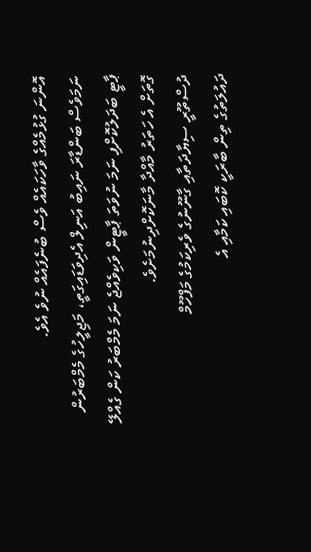އޮންނަ ގުޅުމެއްގެ ވާހަކައެއް ވެސް ބުނެފައެއް ނުވެ އެވެ.
ނަމަވެސް ބަންޑާރަ ނައިބު އަނިލް އެދިވަޑައިގަތީ، މަޖިލީހުގެ މެމްބަރުން ޕާޓީ ބަދަލުކޮށްފި ނަމަ ނުވަތަ ޕާޓީން ވަކިވެއްޖެ ނަމަ މެމްބަރު ކަން ގެއްލޭ ގޮތަށް އެ ހަތަރު މާއްދާ މާނަކޮށްދިނުމަށެވެ.
ދުސްތޫރީ ސިޔާދަތާއި ގާނޫނުގެ ވެރިކަމުގެ މަފްހޫމް
ދައުލަތުގެ ތިން ބާރަކީ ކޮބައި ކަމާއި އެ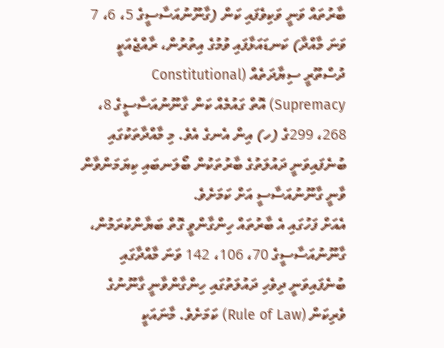ބާރުތައް ވަނީ ވަކިވެފައި ކަން (ގާނޫނުއަސާސީގެ 5، 6، 7 ވަނަ މާއްދާ) ކަނޑައަޅާފައި ވުމުގެ އިތުރުން، ރާއްޖެއަކީ ދުސްތޫރީ ސިޔާދަތެއް (Constitutional Supremacy) އޮތް ގައުމެއް ކަން ގާނޫނުއަސާސީގެ 8، 268، 299ގެ (ހ) އިން އެނގެ އެވެ. މި މާއްދާތަކުގައި ބުނެފައިވަނީ ދައުލަތުގެ ބާރުތަކުން ބޯލަނބައި ކިޔަމަންވާން ވާނީ ގާނޫނުއަސާސީ އަށް ކަމަށެވެ.
އެއަށް ފަހުގައި އެ ބާރުތައް ހިންގާންވީ ގޮތް ބަޔާންކުރަމުން، ގާނޫނުއަސާސީގެ 70، 106، 142 ވަނަ މާއްދާގައި ބުނެފައިވަނީ ދިވެހި ދައުލަތުގައި ހިންގާންވާނީ ގާނޫނުގެ ވެރިކަން (Rule of Law) ކަމަށެވެ. މާނައަކީ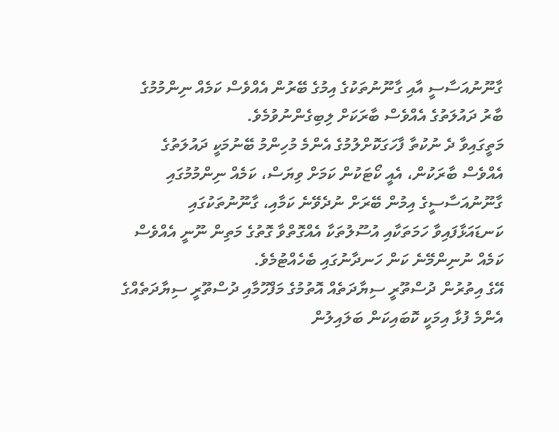ގާނޫނުއަސާސީ އާއި ގާނޫނުތަކުގެ އިމުގެ ބޭރުން އެއްވެސް ކަމެއް ނިންމުމުގެ ބާރު ދައުލަތުގެ އެއްވެސް ބާރަކަށް ލިބިގެންނުވުމެވެ.
މަތީގައިވާ ދެ ނުކުތާ ފާހަގަކޮށްލުމުގެ އެންމެ މުހިންމު ބޭނުމަކީ ދައުލަތުގެ އެއްވެސް ބާރަކުން، އެއީ ކޯޓަކުން ކަމަށް ވިޔަސް، ކަމެއް ނިންމުމުގައި ގާނޫނުއަސާސީގެ އިމުން ބޭރަށް ނުދެވޭނެ ކަމާއި، ގާނޫނުތަކުގައި ކަނޑައަޅާފައިވާ ހަމަތަކާއި އުސޫލުތަކާ އެއްގޮތްވާ ގޮތުގެ މަތިން ނޫނީ އެއްވެސް ކަމެއް ނުނިންމޭނެ ކަން ހަނދާނުގައި ބެހެއްޓުމެވެ.
އޭގެ އިތުރުން ދުސްތޫރީ ސިޔާދަތެއް އޮތުމުގެ މަފްހޫމާއި ދުސްތޫރީ ސިޔާދަތެއްގެ އެންމެ ފުޅާ އިމަކީ ކޮބައިކަން ބަލައިލުން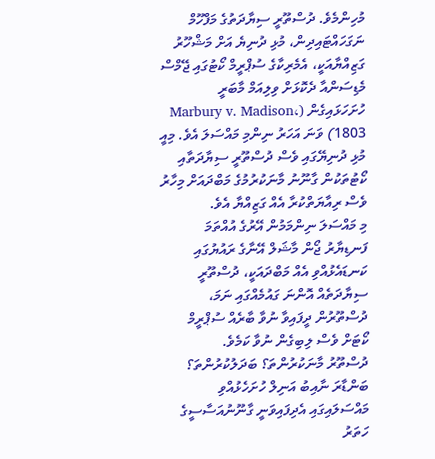މުހިންމެވެ. ދުސްތޫރީ ސިޔާދަތުގެ މަފްހޫމް ނަގަހައްޓައިދިން، މުޅި ދުނިޔެ އަށް މަޝްހޫރު ގަޒިއްޔާއަކީ، އެމެރިކާގެ ސުޕްރީމް ކޯޓުގައި ޖޭމްސް މެޑިސަންއާ ދެކޮޅަށް ވިލިއަމް މާބަރީ ހުށަހަޅައިގެން (Marbury v. Madison، 1803) ވަނަ އަހަރު ނިންމި މައްސަލަ އެވެ. މިއީ މުޅި ދުނިޔޭގައި ވެސް ދުސްތޫރީ ސިޔާދަތާއި ކޯޓުތަކުން ގާނޫނު މާނަކުރުމުގެ މަބްދައަށް މިހާރު ވެސް ރިއާޔަތްކުރާ އެއް ގަޒިއްޔާ އެވެ.
މި މައްސަލަ ނިންމަމުން އޭރުގެ އުއްތަމަ ފަނޑިޔާރު ޖޯން މާޝަލް އޭނާގެ ރައުޔުގައި ކަނޑައެޅުއްވި އެއް މަބްދައަކީ، ދުސްތޫރީ ސިޔާދަތެއް އޮންނަ ގައުމެއްގައި ނަމަ، ދުސްތޫރުން ދީފައިވާ ނުވާ ބާރެއް ސުޕްރީމް ކޯޓަށް ވެސް ލިބިގެން ނުވާ ކަމެވެ.
ދުސްތޫރު މާނަކުރުންތަ؟ ބަދަލުކުރުންތަ؟
ބަންޑާރަ ނާއިބު އަނިލް ހުށަހެޅުއްވި މައްސަލައިގައި އެދިފައިވަނީ ގާނޫނުއަސާސީގެ ހަތަރު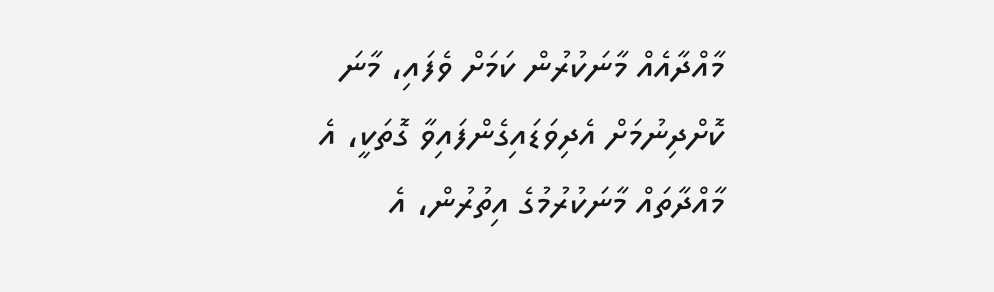މާއްދާއެއް މާނަކުރުން ކަމަށް ވެފައި، މާނަ ކޮށްދިނުމަށް އެދިވަޑައިގެންފައިވާ ގޮތަކީ، އެ މާއްދާތައް މާނަކުރުމުގެ އިތުރުން، އެ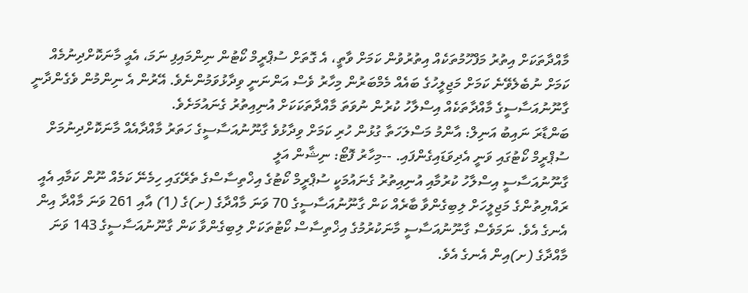މާއްދާތަކަށް އިތުރު މަފްހޫމުތަކެއް އިތުރުވުން ކަމަށް ވާތީ، އެ ގޮތަށް ސުޕްރީމް ކޯޓުން ނިންމައިފި ނަމަ، އެއީ މާނަކޮށްދިނުމެއް ކަމަށް ނުބެލެވޭނެ ކަމަށް މަޖިލީހުގެ ބައެއް މެމްބަރުން މިހާރު ވެސް އަންނަނީ ވިދާޅުވަމުންނެވެ. އޭރުން އެ ނިންމުން ވެގެންދާނީ ގާނޫނުއަސާސީގެ މާއްދާތަކެއް އިސްލާހު ކުރުން ނުވަތަ މާއްދާތަކަކަށް އުނިއިތުރު ގެނައުމަށެވެ.
ބަންޑާރަ ނައިބު އަނިލް: އާންމު މަސްލަހަތާ ގުޅުން ހުރި ކަމަށް ވިދާޅުވެ ގާނޫނުއަސާސީގެ ހަތަރު މާއްދާއެއް މާނަކޮށްދިނުމަށް ސުޕްރީމް ކޯޓުގައި ވަނީ އެދިވަޑައިގެންފައި. --މިހާރު ފޮޓޯ: ނިޝާން އަލީ
ގާނޫނުއަސާސީ އިސްލާހު ކުރުމާއި އުނިއިތުރު ގެނައުމަކީ ސުޕްރީމް ކޯޓުގެ އިޚްތިސާސްގެ ތެރޭގައި ހިމެނޭ ކަމެއް ނޫން ކަމާއި އެއީ ރައްޔިތުންގެ މަޖިލީހަށް ލިބިގެންވާ ބާރެއް ކަން ގާނޫނުއަސާސީގެ 70 ވަނަ މާއްދާގެ (ށ)ގެ (1) އާއި 261 ވަނަ މާއްދާ އިން އެނގެ އެވެ. ނަމަވެސް ގާނޫނުއަސާސީ މާނަކުރުމުގެ އިޚްތިސާސް ކޯޓުތަކަށް ލިބިގެންވާ ކަން ގާނޫނުއަސާސީގެ 143 ވަނަ މާއްދާގެ (ށ)އިން އެނގެ އެވެ.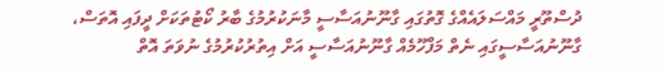ދުސްތޫރީ މައްސަލައެއްގެ ގޮތުގައި ގާނޫނުއަސާސީ މާނަކުރުމުގެ ބާރު ކޯޓުތަކަށް ދީފައި އޮތަސް، ގާނޫނުއަސާސީގައި ނެތް މަފްހޫމެއް ގާނޫނުއަސާސީ އަށް އިތުރުކުރުމުގެ ނުވަތަ އޮތް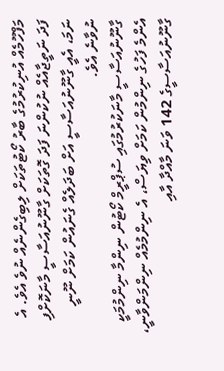މަފްހޫމެއް އުނިކުރުމުގެ ބާރު ކޯޓުތަކަށް ލިބިގެންނެއް ނުވެ އެވެ. އެ ފަދަ ނަތީޖާއެއް ނުކުންނަ ފަދަ ގޮތަކަށް ގާނޫނުއަސާސީ މާނަކޮށްފި ނަމަ، އެއީ ގާނޫނުއަސާސީ އަށް ބަދަލެއް ގެނައުން ކަމަށް ނޫނީ ނުވާނެ އެވެ.
ގާނޫނުއަސާސީ މާނަކުރުމުގައި ސުޕްރީމް ކޯޓުން ނިންމާ ނިންމުމަކީ އެންމެ ފަހުގެ ނިންމުން ކަމަށް ވިޔަސް، އެ ނިންމުމެއް ނިންމަންވާނީ، ގާނޫނުއަސާސީގެ 142 ވަނަ މާއްދާ އާއި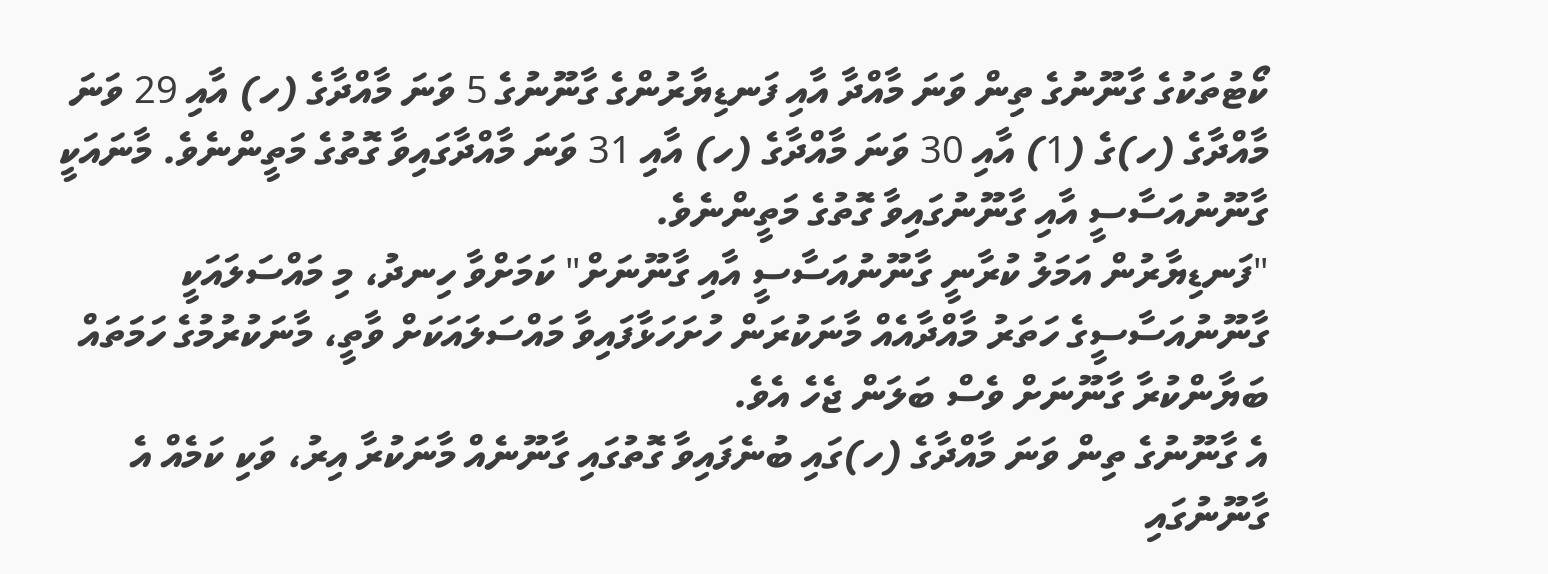ކޯޓުތަކުގެ ގާނޫނުގެ ތިން ވަނަ މާއްދާ އާއި ފަނޑިޔާރުންގެ ގާނޫނުގެ 5 ވަނަ މާއްދާގެ (ހ) އާއި 29 ވަނަ މާއްދާގެ (ހ)ގެ (1) އާއި 30 ވަނަ މާއްދާގެ (ހ) އާއި 31 ވަނަ މާއްދާގައިވާ ގޮތުގެ މަތީންނެވެ. މާނައަކީ ގާނޫނުއަސާސީ އާއި ގާނޫނުގައިވާ ގޮތުގެ މަތީންނެވެ.
"ފަނޑިޔާރުން އަމަލު ކުރާނީ ގާނޫނުއަސާސީ އާއި ގާނޫނަށް" ކަމަށްވާ ހިނދު، މި މައްސަލައަކީ ގާނޫނުއަސާސީގެ ހަތަރު މާއްދާއެއް މާނަކުރަން ހުށަހަޅާފައިވާ މައްސަލައަކަށް ވާތީ، މާނަކުރުމުގެ ހަމަތައް ބަޔާންކުރާ ގާނޫނަށް ވެސް ބަލަން ޖެހެ އެވެ.
އެ ގާނޫނުގެ ތިން ވަނަ މާއްދާގެ (ހ)ގައި ބުނެފައިވާ ގޮތުގައި ގާނޫނެއް މާނަކުރާ އިރު، ވަކި ކަމެއް އެ ގާނޫނުގައި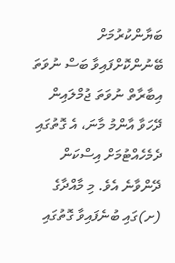ބަޔާންކުރުމަށް ބޭނުންކޮށްފައިވާ ބަސް ނުވަތަ އިބާރާތް ނުވަތަ ޖުމްލައިން ދޭހަވާ އާންމު މާނަ، އެ ގޮތުގައި ދެމެހެއްޓުމަށް އިސްކަން ދޭންވާނެ އެވެ. މި މާއްދާގެ (ށ)ގައި ބުނެފައިވާ ގޮތުގައި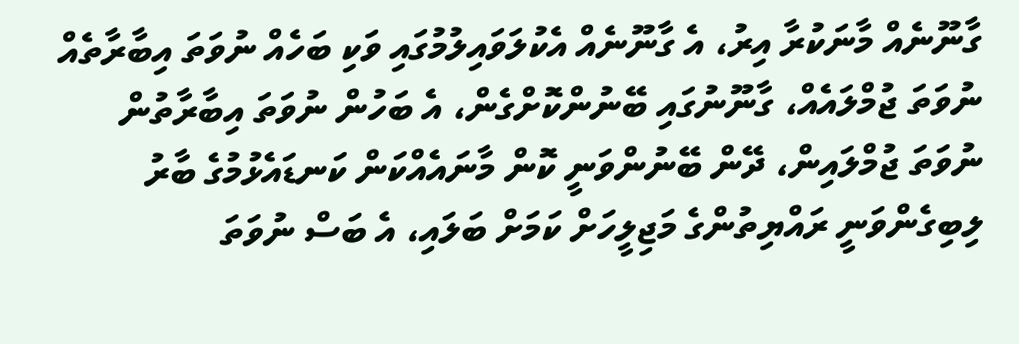ގާނޫނެއް މާނަކުރާ އިރު، އެ ގާނޫނެއް އެކުލަވައިލުމުގައި ވަކި ބަހެއް ނުވަތަ އިބާރާތެއް ނުވަތަ ޖުމްލައެއް، ގާނޫނުގައި ބޭނުންކޮށްގެން، އެ ބަހުން ނުވަތަ އިބާރާތުން ނުވަތަ ޖުމްލައިން، ދޭން ބޭނުންވަނީ ކޮން މާނައެއްކަން ކަނޑައެޅުމުގެ ބާރު ލިބިގެންވަނީ ރައްޔިތުންގެ މަޖިލީހަށް ކަމަށް ބަލައި، އެ ބަސް ނުވަތަ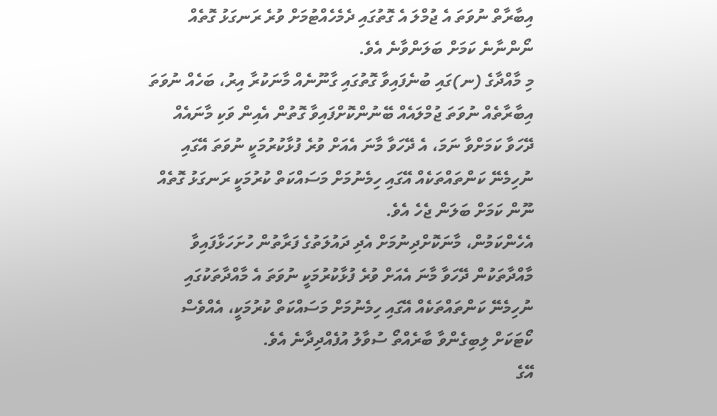އިބާރާތް ނުވަތަ އެ ޖުމްލަ އެ ގޮތުގައި ދެމެހެއްޓުމަށް ވުރެ ރަނގަޅު ގޮތެއް ނޯންނާނެ ކަމަށް ބަލަންވާނެ އެވެ.
މި މާއްދާގެ (ނ)ގައި ބުނެފައިވާ ގޮތުގައި ގާނޫނެއް މާނަކުރާ އިރު، ބަހެއް ނުވަތަ އިބާރާތެއް ނުވަތަ ޖުމްލައެއް ބޭނުންކޮށްފައިވާ ގޮތުން އެއިން ވަކި މާނައެއް ދޭހަވާ ކަމަށްވާ ނަމަ، އެ ދޭހަވާ މާނަ އެއަށް ވުރެ ފުޅާކުރުމަކީ ނުވަތަ އޭގައި ނުހިމެނޭ ކަންތައްތަކެއް އޭގައި ހިމެނުމަށް މަސައްކަތް ކުރުމަކީ ރަނގަޅު ގޮތެއް ނޫން ކަމަށް ބަލަން ޖެހެ އެވެ.
އެހެންކަމުން، މާނަކޮށްދިނުމަށް އެދި ދައުލަތުގެ ފަރާތުން ހުށަހަޅާފައިވާ މާއްދާތަކުން ދޭހަވާ މާނަ އެއަށް ވުރެ ފުޅާކުރުމަކީ ނުވަތަ އެ މާއްދާތަކުގައި ނުހިމެނޭ ކަންތައްތަކެއް އޭގައި ހިމެނުމަށް މަސައްކަތް ކުރުމަކީ، އެއްވެސް ކޯޓަކަށް ލިބިގެންވާ ބާރެއްތޯ ސުވާލު އުފެއްދިދާނެ އެވެ.
އޭގެ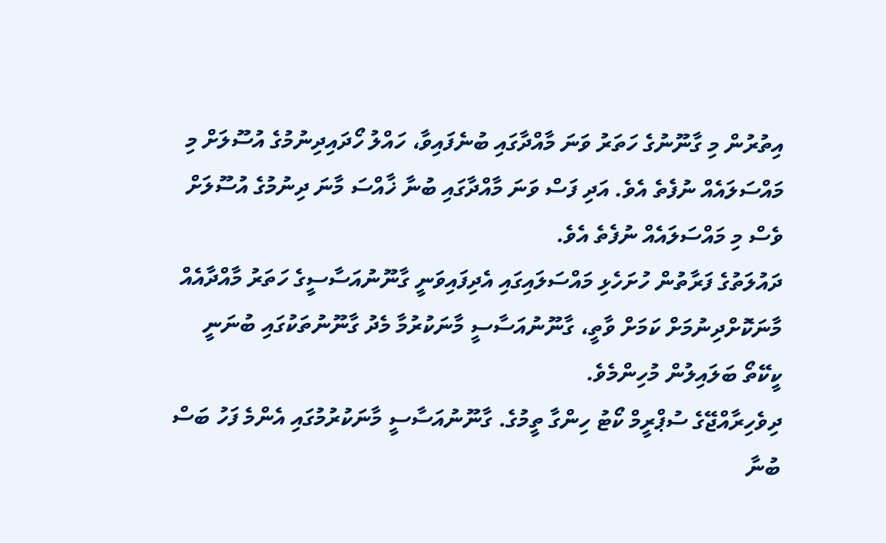އިތުރުން މި ގާނޫނުގެ ހަތަރު ވަނަ މާއްދާގައި ބުނެފައިވާ، ހައްލު ހޯދައިދިނުމުގެ އުސޫލަށް މި މައްސަލައެއް ނުފެތެ އެވެ. އަދި ފަސް ވަނަ މާއްދާގައި ބުނާ ޚާއްސަ މާނަ ދިނުމުގެ އުސޫލަށް ވެސް މި މައްސަލައެއް ނުފެތެ އެވެ.
ދައުލަތުގެ ފަރާތުން ހުށަހެޅި މައްސަލައިގައި އެދިފައިވަނީ ގާނޫނުއަސާސީގެ ހަތަރު މާއްދާއެއް މާނަކޮށްދިނުމަށް ކަމަށް ވާތީ، ގާނޫނުއަސާސީ މާނަކުރުމާ މެދު ގާނޫނުތަކުގައި ބުނަނީ ކީކޭތޯ ބަލައިލުން މުހިންމެވެ.
ދިވެހިރާއްޖޭގެ ސުޕްރީމް ކޯޓު ހިންގާ ތީމުގެ. ގާނޫނުއަސާސީ މާނަކުރުމުގައި އެންމެ ފަހު ބަސް ބުނާ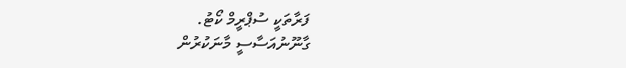ފަރާތަކީ ސުޕްރީމް ކޯޓު.
ގާނޫނުއަސާސީ މާނަކުރުން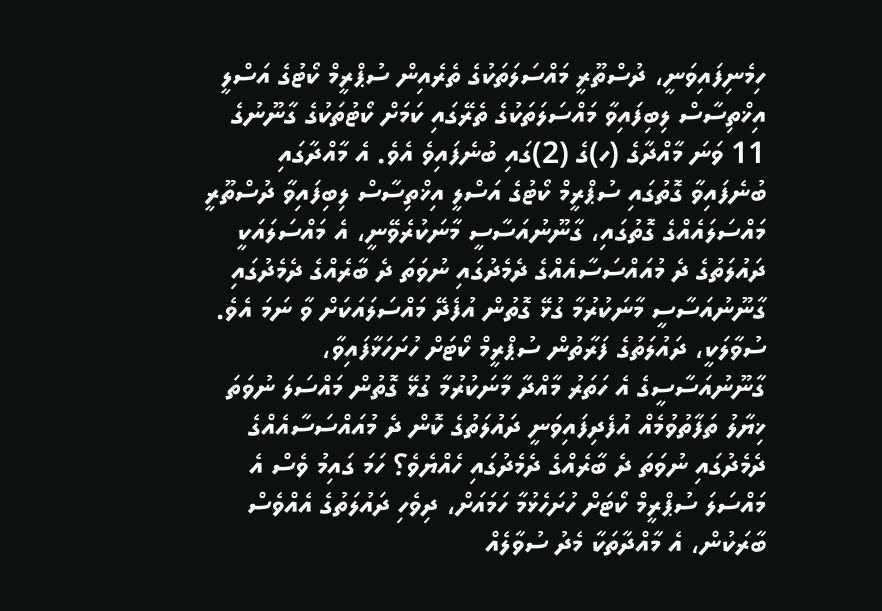ހިމެނިފައިވަނީ، ދުސްތޫރީ މައްސަލަތަކުގެ ތެރެއިން ސުޕްރީމް ކޯޓުގެ އަސްލީ އިޚްތިސާސް ލިބިފައިވާ މައްސަލަތަކުގެ ތެރޭގައި ކަމަށް ކޯޓުތަކުގެ ގާނޫނުގެ 11 ވަނަ މާއްދާގެ (ހ)ގެ (2)ގައި ބުނެފައިވެ އެވެ. އެ މާއްދާގައި ބުނެފައިވާ ގޮތުގައި ސުޕްރީމް ކޯޓުގެ އަސްލީ އިޚްތިސާސް ލިބިފައިވާ ދުސްތޫރީ މައްސަލައެއްގެ ގޮތުގައި، ގާނޫނުއަސާސީ މާނަކުރެވޭނީ، އެ މައްސަލައަކީ ދައުލަތުގެ ދެ މުއައްސަސާއެއްގެ ދެމެދުގައި ނުވަތަ ދެ ބާރެއްގެ ދެމެދުގައި ގާނޫނުއަސާސީ މާނަކުރުމާ ގުޅޭ ގޮތުން އުފެދޭ މައްސަލައަކަށް ވާ ނަމަ އެވެ.
ސުވާލަކީ، ދައުލަތުގެ ފަރާތުން ސުޕްރީމް ކޯޓަށް ހުށަހަޅާފައިވާ، ގާނޫނުއަސާސީގެ އެ ހަތަރު މާއްދާ މާނަކުރުމާ ގުޅޭ ގޮތުން މައްސަލަ ނުވަތަ ޚިޔާލު ތަފާތުވުމެއް އުފެދިފައިވަނީ ދައުލަތުގެ ކޮން ދެ މުއައްސަސާއެއްގެ ދެމެދުގައި ނުވަތަ ދެ ބާރެއްގެ ދެމެދުގައި ހެއްޔެވެ؟ ހަމަ ގައިމު ވެސް އެ މައްސަލަ ސުޕްރީމް ކޯޓަށް ހުށަހެޅުމާ ހަމައަށް، ދިވެހި ދައުލަތުގެ އެއްވެސް ބާރަކުން، އެ މާއްދާތަކާ މެދު ސުވާލެއް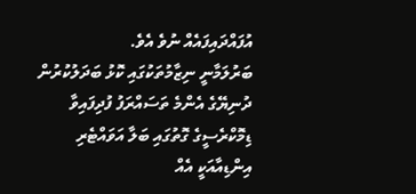އުފައްދައިފައެއް ނުވެ އެވެ.
ބަރުލަމާނީ ނިޒާމުތަކުގައި ކޮޅު ބަދަލުކުރުން
ދުނިޔޭގެ އެންމެ ތަސައްރަފު ފުދިފައިވާ ޑިމޮކްރެސީގެ ގޮތުގައި ބަލާ އަވައްޓެރި އިންޑިއާއަކީ އެއް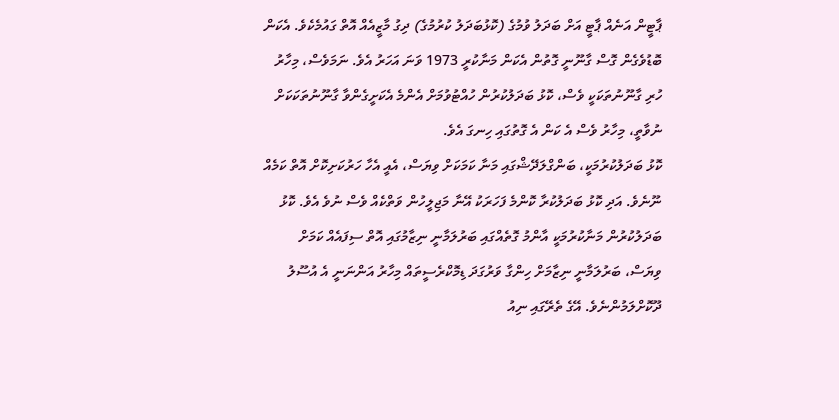ޕާޓީން އަނެއް ޕާޓީ އަށް ބަދަލު ވުމުގެ (ކޮޅުބަދަލު ކުރުމުގެ) ދިގު މާޒީއެއް އޮތް ގައުމެކެވެ. އެކަން ބޮޑުވެގެން ގޮސް ގާނޫނީ ގޮތުން އެކަން މަނާކުރީ 1973 ވަނަ އަހަރު އެވެ. ނަމަވެސް، މިހާރު ހުރި ގާނޫނުތަކަކީ ވެސް، ކޮޅު ބަދަލުކުރުން ހުއްޓުވުމަށް އެންމެ އެކަށީގެންވާ ގާނޫނުތަކަކަށް ނުވާތީ، މިހާރު ވެސް އެ ކަން އެ ގޮތުގައި ހިނގަ އެވެ.
ކޮޅު ބަދަލުކުރުމަކީ، ބަންގްލަދޭޝްގައި މަނާ ކަމަކަށް ވިޔަސް، އެއީ އެހާ ހަރުކަށިކޮށް އޮތް ކަމެއް ނޫނެވެ. އަދި ކޮޅު ބަދަލުކުރާ ކޮންމެ ފަހަރަކު އޭނާ މަޖިލީހުން ވަތްކެއް ވެސް ނުވެ އެވެ. ކޮޅު ބަދަލުކުރުން މަނާކުރުމަކީ އާންމު ގޮތެއްގައި ބަރުލަމާނީ ނިޒާމުގައި އޮތް ސިފައެއް ކަމަށް ވިޔަސް، ބަރުލަމާނީ ނިޒާމަށް ހިންގާ ވަރުގަދަ ޑިމޮކްރެސީތައް މިހާރު އަންނަނީ އެ އުސޫލު ދޫކޮށްލަމުންނެވެ. އޭގެ ތެރޭގައި ނިއު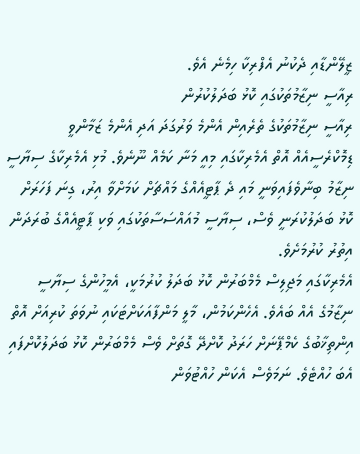ޒީލޭންޑާއި ދެކުނު އެފްރިކާ ހިމެނެ އެވެ.
ރިއާސީ ނިޒާމުތަކުގައި ކޮޅު ބަދަލުކުރުން
ރިއާސީ ނިޒާމުތަކުގެ ތެރެއިން އެންމެ ވަރުގަދަ އަދި އެންމެ ޒަމާންވީ ޑިމޮކްރެސީއެއް އޮތް އެމެރިކާގައި މިއީ މަނާ ކަމެއް ނޫނެވެ. މުޅި އެމެރިކާގެ ސިޔާސީ ނިޒާމު ބިނާވެފައިވަނީ މައި ދެ ޕާޓީއެއްގެ މައްޗަށް ކަމަށްވާ އިރު، ގިނަ ފަހަރަށް ކޮޅު ބަދަލުކުރަނީ ވެސް، ސިޔާސީ މުއައްސަސާތަކުގައި ވަކި ޕާޓީއެއްގެ ބުރަދަން އިތުރު ކުރުމަށެވެ.
އެމެރިކާގައި މަޖިލިސް މެމްބަރުން ކޮޅު ބަދަލު ކުރުމަކީ، އެމީހުންގެ ސިޔާސީ ނިޒާމުގެ އެއް ބައެވެ. އެހެންކަމުން، މާލީ މަންފާއަކަށްޓަކައި ނުވަތަ ކުރިއަށް އޮތް އިންތިޚާބުގެ ކެމްޕޭނަށް ހަރަދު ކޮށްދޭ ގޮތަށް ވެސް މެމްބަރުން ކޮޅު ބަދަލުކޮށްފައި އެބަ ހުއްޓެވެ. ނަމަވެސް އެކަން ހުއްޓުވަން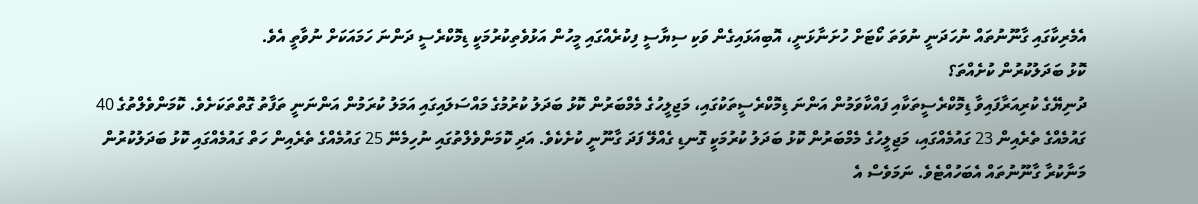އެމެރިކާގައި ގާނޫނުތައް ނުހަދަނީ ނުވަތަ ކޯޓަށް ހުށަނާޅަނީ، އޮބިއަޅައިގެން ވަކި ސިޔާސީ ފިކުރެއްގައި މީހުން އަޅުވެތިކުރުމަކީ ޑިމޮކްރެސީ ދަންނަ ހަމައަކަށް ނުވާތީ އެވެ.
ކޮޅު ބަދަލުކުރުން ކުށެއްތަ؟
ދުނިޔޭގެ ކުރިއަރާފައިވާ ޑިމޮކްރެސީތަކާއި ފައްކާވަމުން އަންނަ ޑިމޮކްރެސީތަކުގައި، މަޖިލީހުގެ މެމްބަރުން ކޮޅު ބަދަލު ކުރުމުގެ މައްސަލައިގައި އަމަލު ކުރަމުން އަންނަނީ ތަފާތު ގޮތްތަކަށެވެ. ކޮމަންވެލްތުގެ 40 ގައުމެއްގެ ތެރެއިން 23 ގައުމެއްގައި، މަޖިލީހުގެ މެމްބަރުން ކޮޅު ބަދަލު ކުރުމަކީ ގޮނޑި ގެއްލޭ ފަދަ ގާނޫނީ ކުށެކެވެ. އަދި ކޮމަންވެލްތުގައި ނުހިމެނޭ 25 ގައުމެއްގެ ތެރެއިން ހަތް ގައުމެއްގައި ކޮޅު ބަދަލުކުރުން މަނާކުރާ ގާނޫނުތައް އެބަހުއްޓެވެ. ނަމަވެސް އެ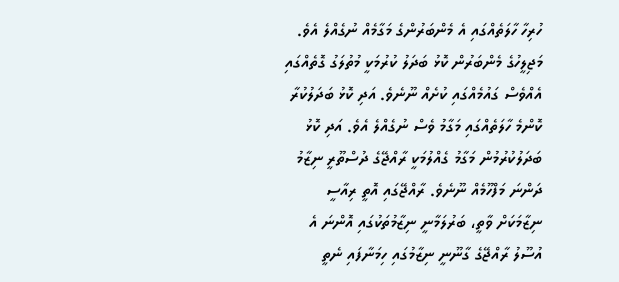ހުރިހާ ހާލަތެއްގައި އެ މެންބަރުންގެ މަގާމެއް ނުގެއްލެ އެވެ.
މަޖިލީހުގެ މެންބަރުން ކޮޅު ބަދަލު ކުރުމަކީ މުތުލަގު ގޮތެއްގައި އެއްވެސް ގައުމެއްގައި ކުށެއް ނޫނެވެ. އަދި ކޮޅު ބަދަލުކުރާ ކޮންމެ ހާލަތެއްގައި މަގާމު ވެސް ނުގެއްލެ އެވެ. އަދި ކޮޅު ބަދަލުކުރުމުން މަގާމު ގެއްލުމަކީ ރާއްޖޭގެ ދުސްތޫރީ ނިޒާމު ދަންނަ މަފްހޫމެއް ނޫނެވެ. ރާއްޖޭގައި އޮތީ ރިއާސީ ނިޒާމަކަށް ވާތީ، ބަރުލަމާނީ ނިޒާމުތަކުގައި އޮންނަ އެ އުސޫލު ރާއްޖޭގެ ގާނޫނީ ނިޒާމުގައި ހިމަނާފައި ނެތީ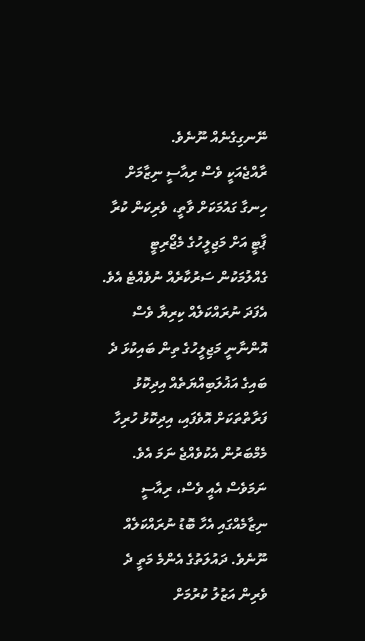ނޭނގިގެނެއް ނޫނެވެ.
ރާއްޖެއަކީ ވެސް ރިއާސީ ނިޒާމަށް ހިނގާ ގައުމަކަށް ވާތީ، ވެރިކަން ކުރާ ޕާޓީ އަށް މަޖިލީހުގެ މެޖޯރިޓީ ގެއްލުމަކުން ސަރުކާރެއް ނުވެއްޓެ އެވެ. އެފަދަ ނުރައްކަލެއް ކިރިޔާ ވެސް އޮންނާނީ މަޖިލީހުގެ ތިން ބައިކުޅަ ދެ ބައިގެ އަޣުލަބިއްޔަތެއް އިދިކޮޅު ފަރާތްތަކަށް އޮވެފައި، އިދިކޮޅު ހުރިހާ މެމްބަރުން އެކުވެއްޖެ ނަމަ އެވެ.
ނަމަވެސް އެއީ ވެސް، ރިއާސީ ނިޒާމެއްގައި އެހާ ބޮޑު ނުރައްކަލެއް ނޫނެވެ. ދައުލަތުގެ އެންމެ މަތީ ދެ ވެރިން އަޒުލު ކުރުމަށް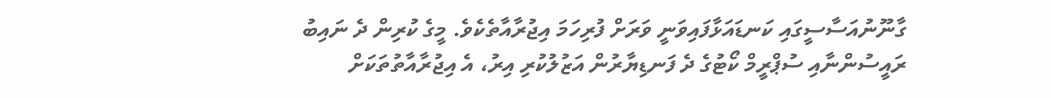ގާނޫނުއަސާސީގައި ކަނޑައަޅާފައިވަނީ ވަރަށް ފުރިހަމަ އިޖުރާއާތެކެވެ. މީގެ ކުރިން ދެ ނައިބު ރައީސުންނާއި ސުޕްރީމް ކޯޓުގެ ދެ ފަނޑިޔާރުން އަޒުލުކުރި އިރު، އެ އިޖުރާއާތުތަކަށް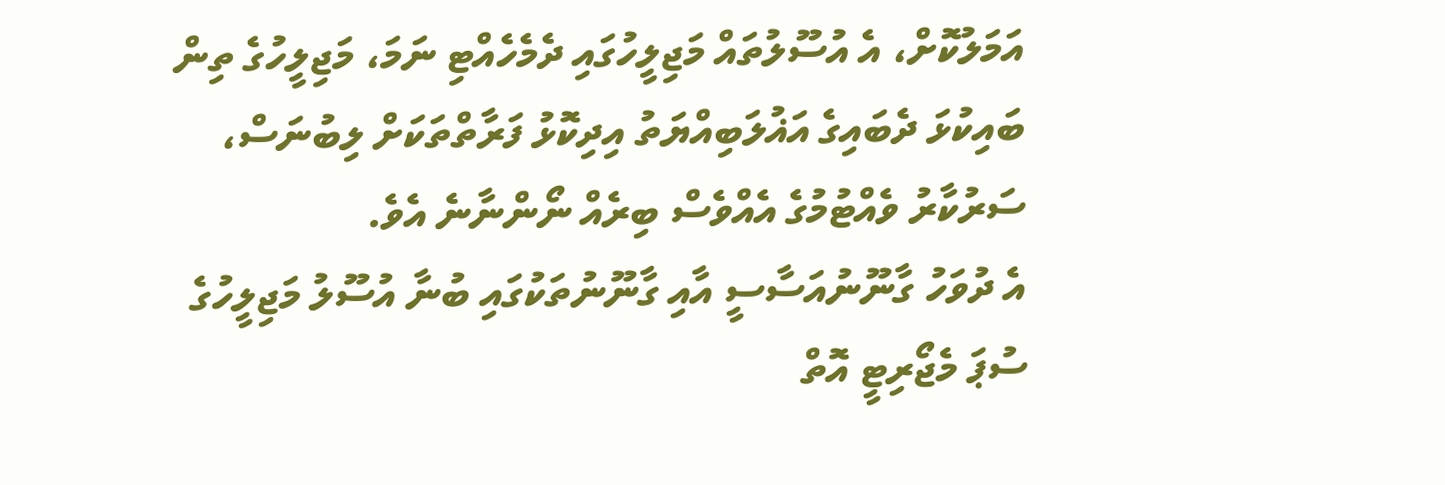އަމަލުކޮށް، އެ އުސޫލުތައް މަޖިލީހުގައި ދެމެހެއްޓި ނަމަ، މަޖިލީހުގެ ތިން ބައިކުޅަ ދެބައިގެ އަޣުލަބިއްޔަތު އިދިކޮޅު ފަރާތްތަކަށް ލިބުނަސް، ސަރުކާރު ވެއްޓުމުގެ އެއްވެސް ބިރެއް ނޯންނާނެ އެވެ.
އެ ދުވަހު ގާނޫނުއަސާސީ އާއި ގާނޫނުތަކުގައި ބުނާ އުސޫލު މަޖިލީހުގެ ސުޕަ މެޖޯރިޓީ އޮތް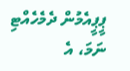ޕީޕީއެމުން ދެމެހެއްޓި ނަމަ، އެ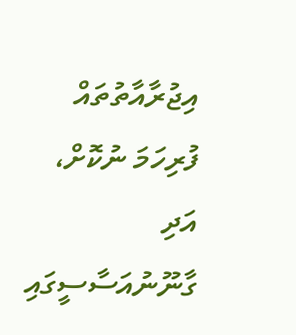އިޖުރާއާތުތައް ފުރިހަމަ ނުކޮށް، އަދި ގާނޫނުއަސާސީގައި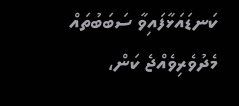ކަނޑައަޅާފައިވާ ސަބަބުތައް މެދުވެރިވެއްޖެ ކަން،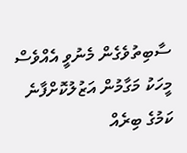ސާބިތުވެގެން މެނުވީ އެއްވެސް މީހަކު މަގާމުން އަޒުލުކޮށްފާނެ ކަމުގެ ބިރެއް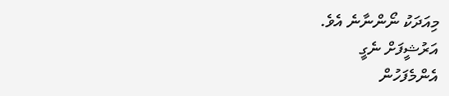މިއަދަކު ނޯންނާނެ އެވެ.
އަރުޝީފަށް ނެގީ
އެންމެފަހުން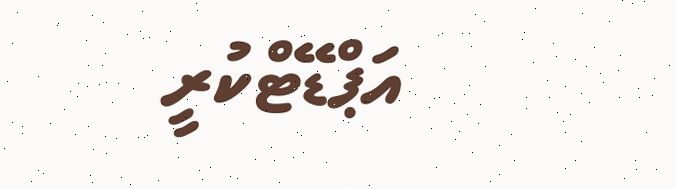އަޕްޑޭޓްކުރީ